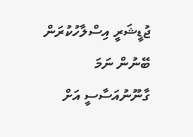ޖުޑީޝަރީ އިސްލާހުކުރަން ބޭނުން ނަމަ ގާނޫނުއަސާސީ އަށް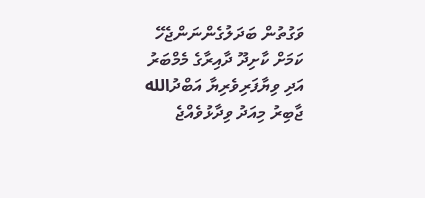ވަގުތުން ބަދަލުގެންނަންޖެހޭ ކަމަށް ކާށިދޫ ދާއިރާގެ މެމްބަރު އަދި ވިޔާފަރިވެރިޔާ އަބްދުالله ޖާބިރު މިއަދު ވިދާޅުވެއްޖެ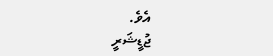އެވެ.
ޖުޑީޝަރީ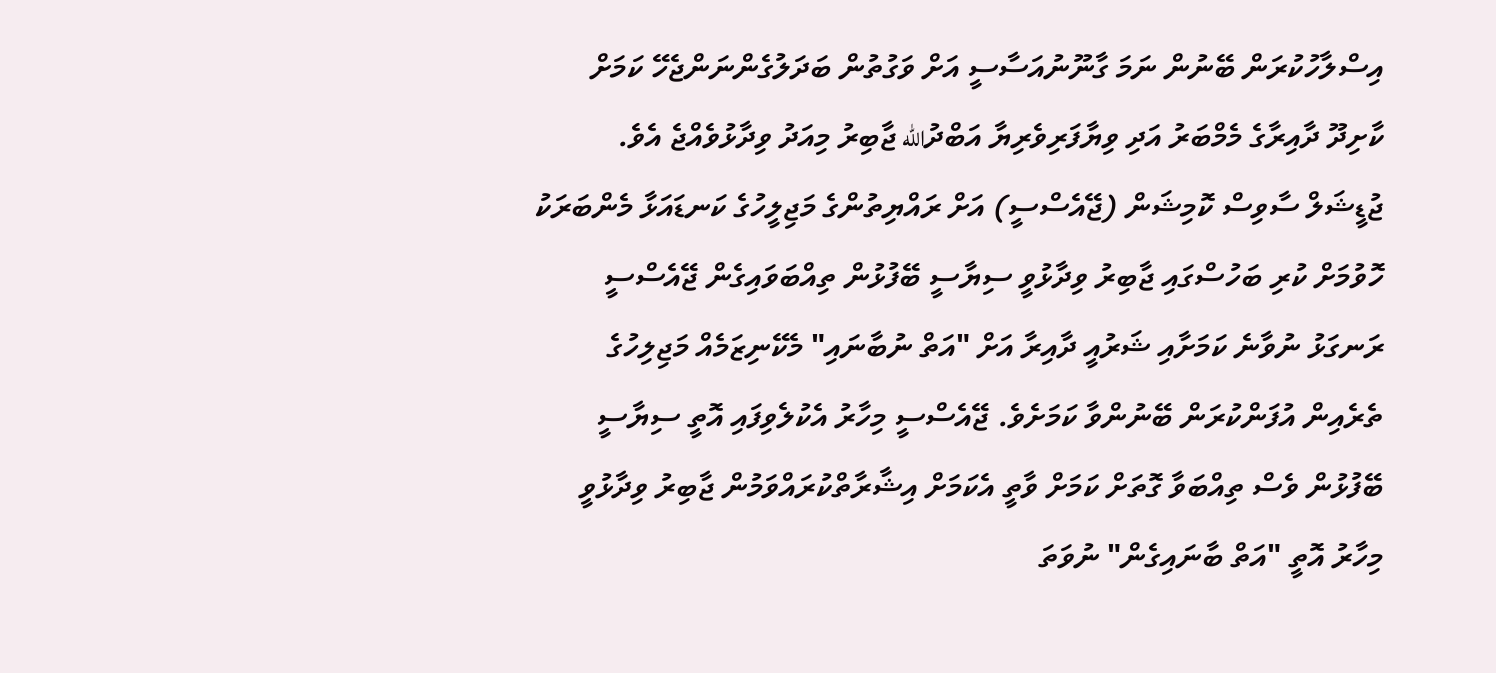އިސްލާހުކުރަން ބޭނުން ނަމަ ގާނޫނުއަސާސީ އަށް ވަގުތުން ބަދަލުގެންނަންޖެހޭ ކަމަށް ކާށިދޫ ދާއިރާގެ މެމްބަރު އަދި ވިޔާފަރިވެރިޔާ އަބްދުالله ޖާބިރު މިއަދު ވިދާޅުވެއްޖެ އެވެ.
ޖުޑީޝަލް ސާވިސް ކޮމިޝަން (ޖޭއެސްސީ) އަށް ރައްޔިތުންގެ މަޖިލީހުގެ ކަނޑައަޅާ މެންބަރަކު ހޮވުމަށް ކުރި ބަހުސްގައި ޖާބިރު ވިދާޅުވީ ސިޔާސީ ބޭފުޅުން ތިއްބަވައިގެން ޖޭއެސްސީ ރަނގަޅު ނުވާނެ ކަމަށާއި ޝަރުއީ ދާއިރާ އަށް "އަތް ނުބާނައި" މެކޭނިޒަމެއް މަޖިލިހުގެ ތެރެއިން އުފަންކުރަން ބޭނުންވާ ކަމަށެވެ. ޖޭއެސްސީ މިހާރު އެކުލެވިފައި އޮތީ ސިޔާސީ ބޭފުޅުން ވެސް ތިއްބަވާ ގޮތަށް ކަމަށް ވާތީ އެކަމަށް އިޝާރާތްކުރައްވަމުން ޖާބިރު ވިދާޅުވީ މިހާރު އޮތީ "އަތް ބާނައިގެން" ނުވަތަ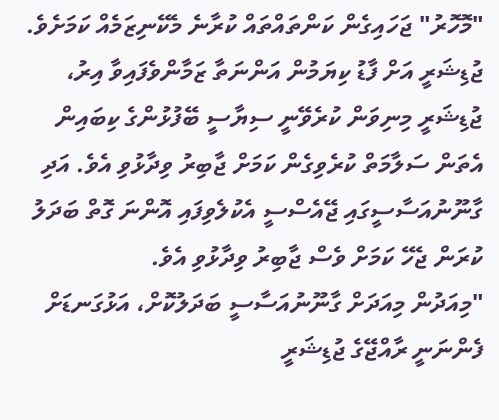"މޮހޮރު" ޖަހައިގެން ކަންތައްތައް ކުރާނެ މެކޭނިޒަމެއް ކަމަށެވެ.
ޖުޑިޝަރީ އަށް ފާޑު ކިޔަމުން އަންނަތާ ޒަމާންވެފައިވާ އިރު، ޖުޑިޝަރީ މިނިވަން ކުރެވޭނީ ސިޔާސީ ބޭފުޅުންގެ ކިބައިން އެތަން ސަލާމަތް ކުރެވިގެން ކަމަށް ޖާބިރު ވިދާޅުވި އެވެ. އަދި ގާނޫނުއަސާސީގައި ޖޭއެސްސީ އެކުލެވިފައި އޮންނަ ގޮތް ބަދަލު ކުރަން ޖެހޭ ކަމަށް ވެސް ޖާބިރު ވިދާޅުވި އެވެ.
"މިއަދުން މިއަދަށް ގާނޫނުއަސާސީ ބަދަލުކޮށް، އަޅުގަނޑަށް ފެންނަނީ ރާއްޖޭގެ ޖުޑިޝަރީ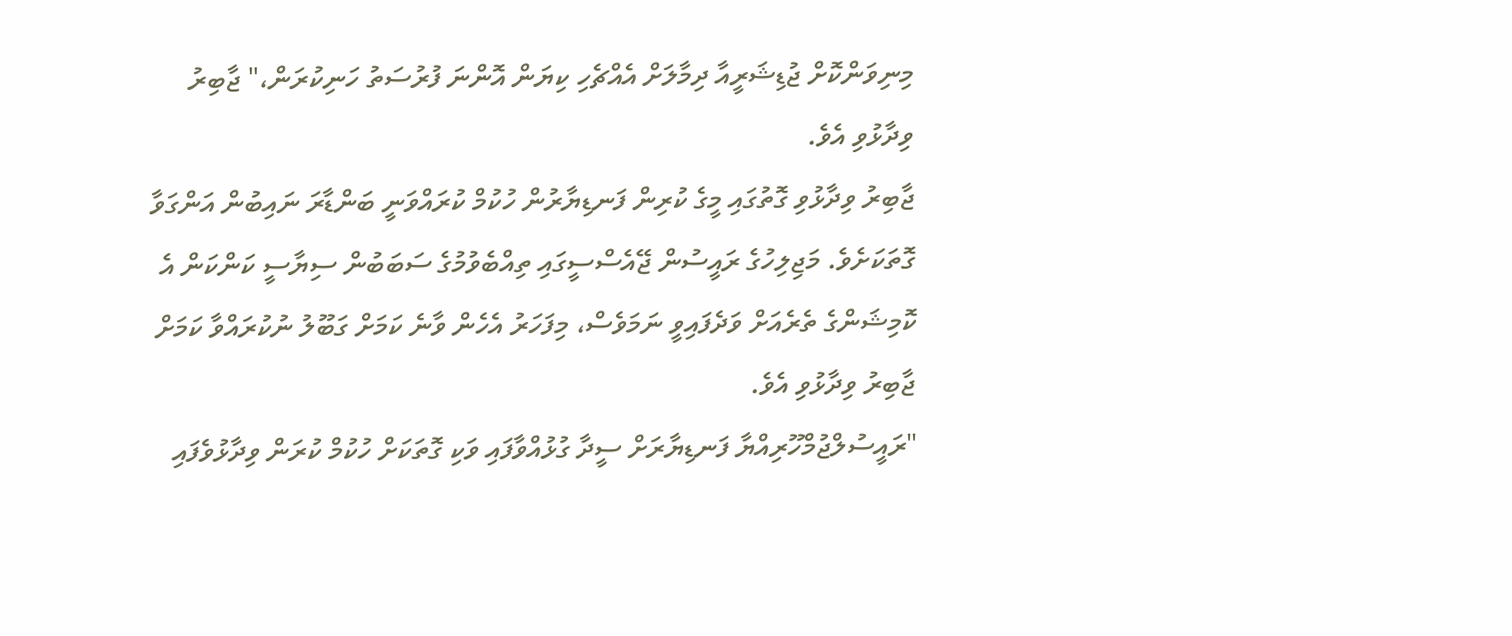މިނިވަންކޮށް ޖުޑިޝަރީއާ ދިމާލަށް އެއްޗެހި ކިޔަން އޮންނަ ފުރުސަތު ހަނިކުރަން،" ޖާބިރު ވިދާޅުވި އެވެ.
ޖާބިރު ވިދާޅުވި ގޮތުގައި މީގެ ކުރިން ފަނޑިޔާރުން ހުކުމް ކުރައްވަނީ ބަންޑާރަ ނައިބުން އަންގަވާ ގޮތަކަށެވެ. މަޖިލިހުގެ ރައީސުން ޖޭއެސްސީގައި ތިއްބެވުމުގެ ސަބަބުން ސިޔާސީ ކަންކަން އެ ކޮމިޝަންގެ ތެރެއަށް ވަދެފައިވީ ނަމަވެސް، މިފަހަރު އެހެން ވާނެ ކަމަށް ގަބޫލު ނުކުރައްވާ ކަމަށް ޖާބިރު ވިދާޅުވި އެވެ.
"ރައީސުލްޖުމްހޫރިއްޔާ ފަނޑިޔާރަށް ސީދާ ގުޅުއްވާފައި ވަކި ގޮތަކަށް ހުކުމް ކުރަން ވިދާޅުވެފައި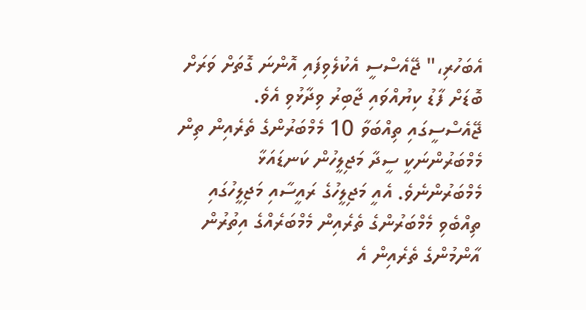އެބަހުރި،" ޖޭއެސްސީ އެކުލެވިފައި އޮންނަ ގޮތަށް ވަރަށް ބޮޑަށް ފާޑު ކިޔުއްވައި ޖާބިރު ވިދާޅުވި އެވެ.
ޖޭއެސްސީގައި ތިއްބަވާ 10 މެމްބަރުންގެ ތެރެއިން ތިން މެމްބަރުންނަކީ ސީދާ މަޖިލީހުން ކަނޑައަޅާ މެމްބަރުންނެވެ. އެއީ މަޖިލީހުގެ ރައީސާއި މަޖިލީހުގައި ތިއްބެވި މެމްބަރުންގެ ތެރެއިން މެމްބަރެއްގެ އިތުރުން އާންމުންގެ ތެރެއިން އެ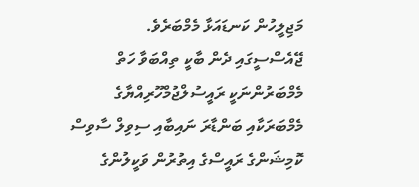މަޖިލީހުން ކަނޑައަޅާ މެމްބަރެވެ.
ޖޭއެސްސީގައި ދެން ބާކީ ތިއްބަވާ ހަތް މެމްބަރުންނަކީ ރައީސުލްޖުމްހޫރިއްޔާގެ މެމްބަރަކާއި ބަންޑާރަ ނައިބާއި ސިވިލް ސާވިސް ކޮމިޝަންގެ ރައީސްގެ އިތުރުން ވަކީލުންގެ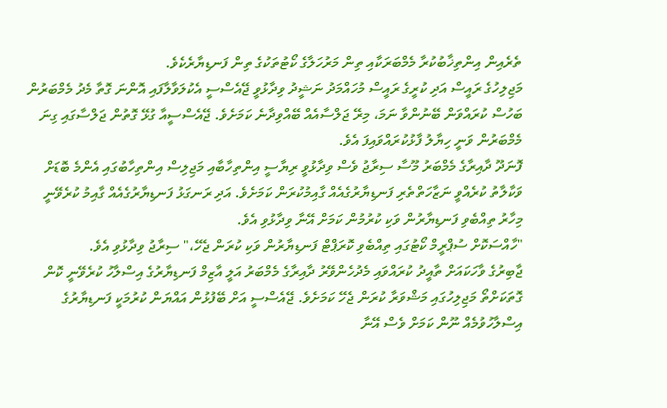ތެރެއިން އިންތިޚާބުކުރާ މެމްބަރަކާއި ތިން މަރުހަލާގެ ކޯޓުތަކުގެ ތިން ފަނޑިޔާރެކެވެ.
މަޖިލިހުގެ ރައީސް އަދި ކުރީގެ ރައީސް މުހައްމަދު ނަޝީދު ވިދާޅުވީ ޖޭއެސްސީ އެކުލަވާލާފައި އޮންނަ ގޮތާ މެދު މެމްބަރުން ބަހުސް ކުރައްވަން ބޭނުންވާ ނަމަ، މިރޭ ޖަލްސާއެއް ބޭއްވިދާނެ ކަމަށެވެ. ޖޭއެސްސީއާ ގުޅޭ ގޮތުން ޖަލްސާގައި ގިނަ މެމްބަރުން ވަނީ ހިޔާލު ފާޅުކުރައްވައިފަ އެވެ.
ފޮނަދޫ ދާއިރާގެ މެމްބަރު މޫސާ ސިރާޖު ވެސް ވިދާޅުވީ ރިޔާސީ އިންތިހާބާއި މަޖިލިސް އިންތިހާބުގައި އެންމެ ބޮޑަށް ވަކާލާތު ކުރެއްވީ ނަޒާހަތްތެރި ފަނޑިޔާރުގެއެއް ގާއިމުކުރަން ކަމަށެވެ. އަދި ރަނގަޅު ފަނޑިޔާރުގެއެއް ގާއިމު ކުރެވޭނީ މިހާރު ތިއްބެވި ފަނޑިޔާރުން ވަކި ކުރުމުން ކަމަށް އޭނާ ވިދާޅުވި އެވެ.
"ހާއްސަކޮށް ސުޕްރީމް ކޯޓުގައި ތިއްބެވި ކޮރަޕްޓް ފަނޑިޔާރުން ވަކި ކުރަން ޖެހޭ،" ސިރާޖު ވިދާޅުވި އެވެ.
ޖާބިރުގެ ވާހަކައަށް ތާއީދު ކުރައްވައި މެދުހެންވޭރު ދާއިރާގެ މެމްބަރު އަލީ އާޒިމް ފަނޑިޔާރުގެ އިސްލާހު ކުރެވޭނީ ކޮން ގޮތަކަށްތޯ މަޖިލިހުގައި މަޝްވަރާ ކުރަން ޖެހޭ ކަމަށެވެ. ޖޭއެސްސީ އަށް ބޭފުޅުން އައްޔަން ކުރުމަކީ ފަނޑިޔާރުގެ އިސްލާހުވުމެއް ނޫން ކަމަށް ވެސް އޭނާ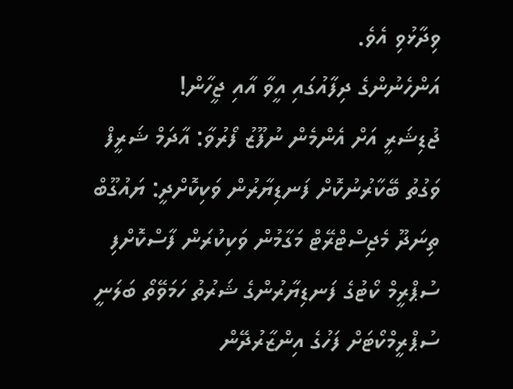ވިދާޅުވި އެވެ.
އަންހެނުންގެ ދިފާއުގައި އީވާ އާއި ޖީހާން!
ޖުޑިޝަރީ އަށް އެންމެން ނުފޫޒު ފޯރުވާ: އާދަމް ޝަރީފް
ވަގުތު ބޭކާރުނުކޮށް ފަނޑިޔާރުން ވަކިކޮށްދީ: ޔައުގޫބް
ތިނަދޫ މެޖިސްޓްރޭޓް މަގާމުން ވަކިކުރަން ފާސްކޮށްފި
ސުޕްރީމް ކޯޓުގެ ފަނޑިޔާރުންގެ ޝަރުތު ހަމަވޭތޯ ބަލަނީ
ސުޕްރީމްކޯޓަށް ފަހުގެ އިންޒާރުދޭން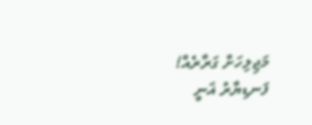މަޖިލިހަށް ގަރާރެއް!
ފަނޑިޔާރު ޣަނީ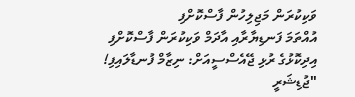ވަކިކުރަން މަޖިލިހުން ފާސްކޮށްފި
އުއްތަމަ ފަނޑިޔާރާއި އާދަމް ވަކިކުރަން ފާސްކޮށްފި
އިދިކޮޅުގެ ރުޅި ޖޭއެސްސީއަށް: ނިޒާމް ފުނޑާލައިފި!
"ޖުޑިޝަރީ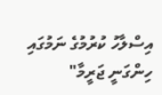އިސްލާހު ކުރުމުގެ ނަމުގައި ހިންގަނީ ޖަރީމާ"